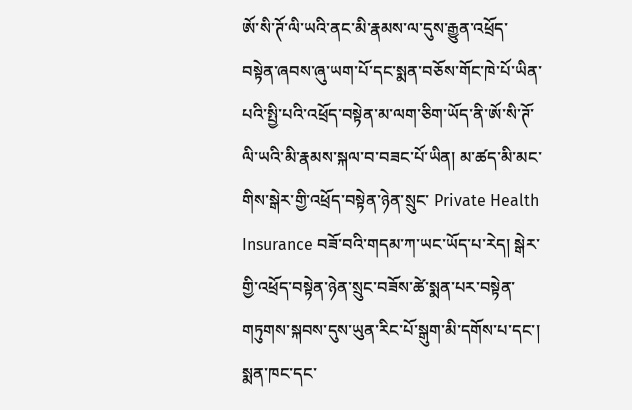ཨོ་སི་ཊོ་ལི་ཡའི་ནང་མི་རྣམས་ལ་དུས་རྒྱུན་འཕྲོད་བསྟེན་ཞབས་ཞུ་ཡག་པོ་དང་སྨན་བཅོས་གོང་ཁེ་པོ་ཡིན་པའི་སྤྱི་པའི་འཕྲོད་བསྟེན་མ་ལག་ཅིག་ཡོད་ནི་ཨོ་སི་ཊོ་ལི་ཡའི་མི་རྣམས་སྐལ་བ་བཟང་པོ་ཡིན། མ་ཚད་མི་མང་གིས་སྒེར་གྱི་འཕྲོད་བསྟེན་ཉེན་སྲུང་ Private Health Insurance བཟོ་བའི་གདམ་ཀ་ཡང་ཡོད་པ་རེད། སྒེར་གྱི་འཕྲོད་བསྟེན་ཉེན་སྲུང་བཟོས་ཚེ་སྨན་པར་བསྟེན་གཏུགས་སྐབས་དུས་ཡུན་རིང་པོ་སྒུག་མི་དགོས་པ་དང་། སྨན་ཁང་དང་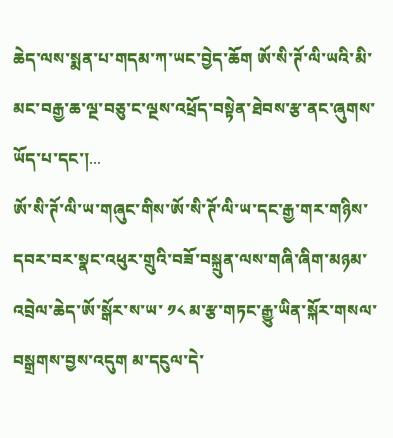ཆེད་ལས་སྨན་པ་གདམ་ཀ་ཡང་བྱེད་ཆོག ཨོ་སི་ཊོ་ལི་ཡའི་མི་མང་བརྒྱ་ཆ་ལྔ་བཅུ་ང་ལྔས་འཕྲོད་བསྟེན་ཐེབས་རྩ་ནང་ཞུགས་ཡོད་པ་དང་།...
ཨོ་སི་ཊོ་ལི་ཡ་གཞུང་གིས་ཨོ་སི་ཊོ་ལི་ཡ་དང་རྒྱ་གར་གཉིས་དབར་བར་སྣང་འཕུར་གྲུའི་བཟོ་བསྐྲུན་ལས་གཞི་ཞིག་མཉམ་འབྲེལ་ཆེད་ཨོ་སྒོར་ས་ཡ་ ༡༨ མ་རྩ་གཏང་རྒྱུ་ཡིན་སྐོར་གསལ་བསྒྲགས་བྱས་འདུག མ་དངུལ་དེ་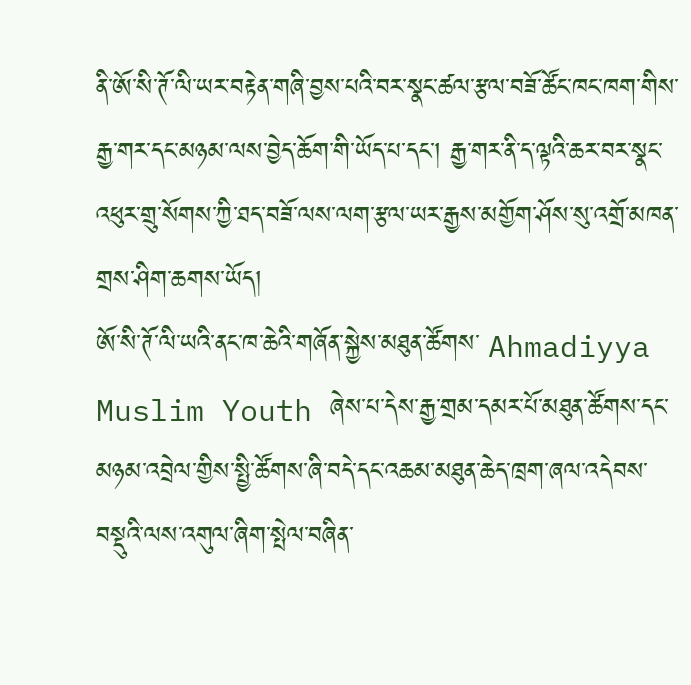ནི་ཨོ་སི་ཊོ་ལི་ཡར་བརྟེན་གཞི་བྱས་པའི་བར་སྣང་ཚལ་རྩལ་བཟོ་ཚོང་ཁང་ཁག་གིས་རྒྱ་གར་དང་མཉམ་ལས་བྱེད་ཆོག་གི་ཡོད་པ་དང་། རྒྱ་གར་ནི་ད་ལྟའི་ཆར་བར་སྣང་འཕུར་གྲུ་སོགས་ཀྱི་ཐད་བཟོ་ལས་ལག་རྩལ་ཡར་རྒྱས་མགྱོག་ཤོས་སུ་འགྲོ་མཁན་གྲས་ཤིག་ཆགས་ཡོད།
ཨོ་སི་ཊོ་ལི་ཡའི་ནང་ཁ་ཆེའི་གཞོན་སྐྱེས་མཐུན་ཚོགས་ Ahmadiyya Muslim Youth ཞེས་པ་དེས་རྒྱ་གྲམ་དམར་པོ་མཐུན་ཚོགས་དང་མཉམ་འབྲེལ་གྱིས་སྤྱི་ཚོགས་ཞི་བདེ་དང་འཆམ་མཐུན་ཆེད་ཁྲག་ཞལ་འདེབས་བསྡུའི་ལས་འགུལ་ཞིག་སྤེལ་བཞིན་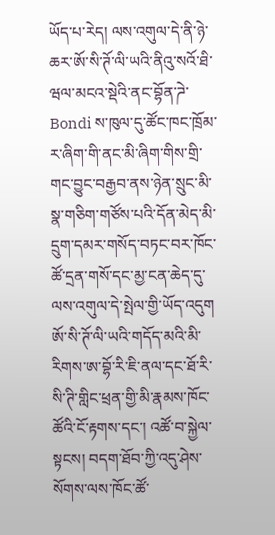ཡོད་པ་རེད། ལས་འགུལ་དེ་ནི་ཉེ་ཆར་ཨོ་སི་ཊོ་ལི་ཡའི་ནིའུ་སའོ་ཐི་ཝལ་མངའ་སྡེའི་ནང་བྷོན་ཌེ་ Bondi ས་ཁུལ་དུ་ཚོང་ཁང་ཁྲོམ་ར་ཞིག་གི་ནང་མི་ཞིག་གིས་གྲི་གང་བྱུང་བརྒྱབ་ནས་ཉེན་སྲུང་མི་སྣ་གཅིག་གཙོས་པའི་དོན་མེད་མི་དྲུག་དམར་གསོད་བཏང་བར་ཁོང་ཚོ་དྲན་གསོ་དང་མྱ་ངན་ཆེད་དུ་ལས་འགུལ་དེ་སྤེལ་གྱི་ཡོད་འདུག
ཨོ་སི་ཊོ་ལི་ཡའི་གདོད་མའི་མི་རིགས་ཨ་བྷོ་རི་ཇི་ནལ་དང་ཐོ་རི་སི་ཊི་གླིང་ཕྲན་གྱི་མི་རྣམས་ཁོང་ཚོའི་ངོ་རྟགས་དང་། འཚོ་བ་སྐྱེལ་སྟངས། བདག་ཐོབ་ཀྱི་འདུ་ཤེས་སོགས་ལས་ཁོང་ཚོ་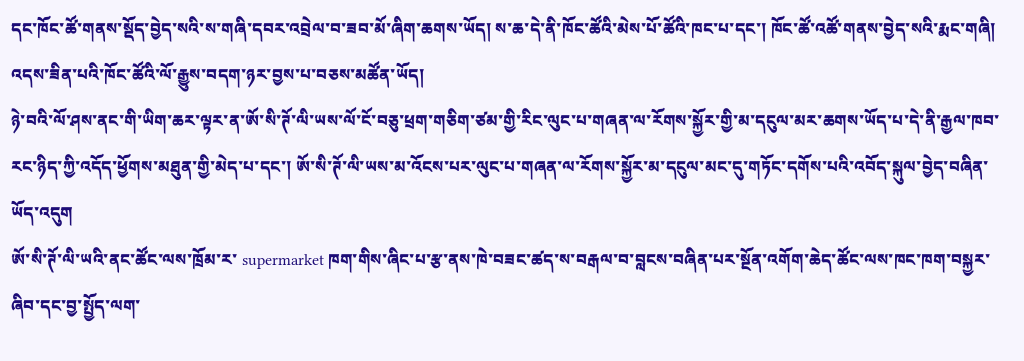དང་ཁོང་ཚོ་གནས་སྡོད་བྱེད་སའི་ས་གཞི་དབར་འབྲེལ་བ་ཟབ་མོ་ཞིག་ཆགས་ཡོད། ས་ཆ་དེ་ནི་ཁོང་ཚོའི་མེས་པོ་ཚོའི་ཁང་པ་དང་། ཁོང་ཚོ་འཚོ་གནས་བྱེད་སའི་རྨང་གཞི། འདས་ཟིན་པའི་ཁོང་ཚོའི་ལོ་རྒྱུས་བདག་ཉར་བྱས་པ་བཅས་མཚོན་ཡོད།
ཉེ་བའི་ལོ་ཤས་ནང་གི་ཡིག་ཆར་ལྟར་ན་ཨོ་སི་ཊོ་ལི་ཡས་ལོ་ངོ་བཅུ་ཕྲག་གཅིག་ཙམ་གྱི་རིང་ལུང་པ་གཞན་ལ་རོགས་སྐྱོར་གྱི་མ་དངུལ་མར་ཆགས་ཡོད་པ་དེ་ནི་རྒྱལ་ཁབ་རང་ཉིད་ཀྱི་འདོད་ཕྱོགས་མཐུན་གྱི་མེད་པ་དང་། ཨོ་སི་ཊོ་ལི་ཡས་མ་འོངས་པར་ལུང་པ་གཞན་ལ་རོགས་སྐྱོར་མ་དངུལ་མང་དུ་གཏོང་དགོས་པའི་འབོད་སྐུལ་བྱེད་བཞིན་ཡོད་འདུག
ཨོ་སི་ཊོ་ལི་ཡའི་ནང་ཚོང་ལས་ཁྲོམ་ར་ supermarket ཁག་གིས་ཞིང་པ་རྩ་ནས་ཁེ་བཟང་ཚད་ས་བརྒལ་བ་བླངས་བཞིན་པར་སྔོན་འགོག་ཆེད་ཚོང་ལས་ཁང་ཁག་བསྐྱར་ཞིབ་དང་བྱ་སྤྱོད་ལག་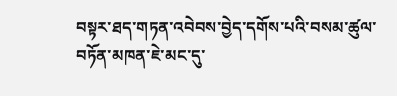བསྟར་ཐད་གཏན་འབེབས་བྱེད་དགོས་པའི་བསམ་ཚུལ་བཏོན་མཁན་ཇེ་མང་དུ་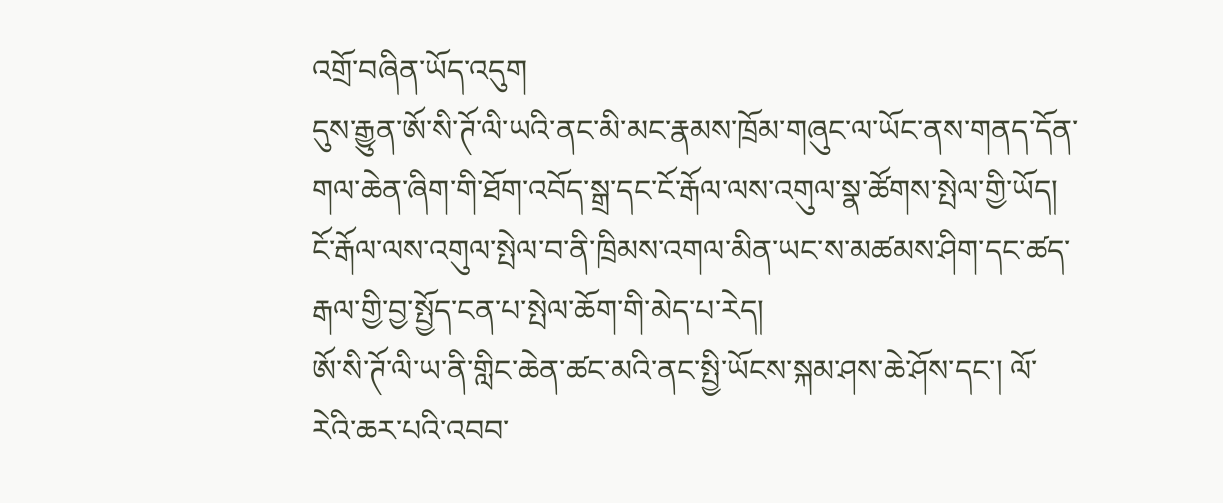འགྲོ་བཞིན་ཡོད་འདུག
དུས་རྒྱུན་ཨོ་སི་ཊོ་ལི་ཡའི་ནང་མི་མང་རྣམས་ཁྲོམ་གཞུང་ལ་ཡོང་ནས་གནད་དོན་གལ་ཆེན་ཞིག་གི་ཐོག་འབོད་སྒྲ་དང་ངོ་རྒོལ་ལས་འགུལ་སྣ་ཚོགས་སྤེལ་གྱི་ཡོད། ངོ་རྒོལ་ལས་འགུལ་སྤེལ་བ་ནི་ཁྲིམས་འགལ་མིན་ཡང་ས་མཚམས་ཤིག་དང་ཚད་རྒལ་གྱི་བྱ་སྤྱོད་ངན་པ་སྤེལ་ཆོག་གི་མེད་པ་རེད།
ཨོ་སི་ཊོ་ལི་ཡ་ནི་གླིང་ཆེན་ཚང་མའི་ནང་སྤྱི་ཡོངས་སྐམ་ཤས་ཆེ་ཤོས་དང་། ལོ་རེའི་ཆར་པའི་འབབ་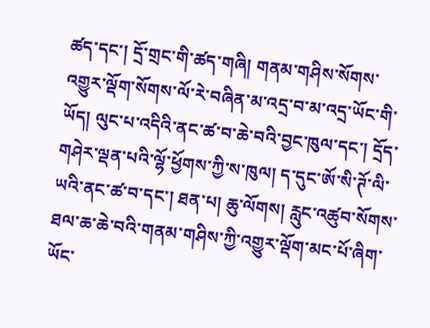ཚད་དང་། དྲོ་གྲང་གི་ཚད་གཞི། གནམ་གཤིས་སོགས་འགྱུར་ལྡོག་སོགས་ལོ་རེ་བཞིན་མ་འདྲ་བ་མ་འདྲ་ཡོང་གི་ཡོད། ལུང་པ་འདིའི་ནང་ཚ་བ་ཆེ་བའི་བྱང་ཁུལ་དང་། དྲོད་གཤེར་ལྡན་པའི་ལྷོ་ཕྱོགས་ཀྱི་ས་ཁུལ། ད་དུང་ཨོ་སི་ཊོ་ལི་ཡའི་ནང་ཚ་བ་དང་། ཐན་པ། ཆུ་ལོགས། རླུང་འཚུབ་སོགས་ཐལ་ཆ་ཆེ་བའི་གནམ་གཤིས་ཀྱི་འགྱུར་ལྡོག་མང་པོ་ཞིག་ཡོང་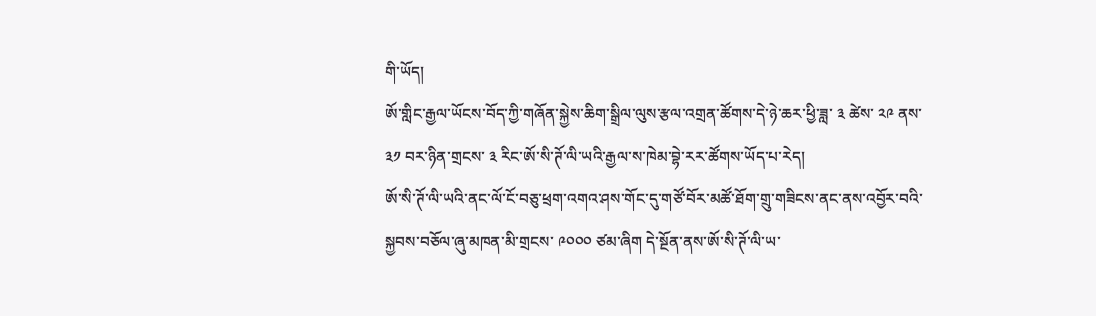གི་ཡོད།
ཨོ་གླིང་རྒྱལ་ཡོངས་བོད་ཀྱི་གཞོན་སྐྱེས་ཆིག་སྒྲིལ་ལུས་རྩལ་འགྲན་ཚོགས་དེ་ཉེ་ཆར་ཕྱི་ཟླ་ ༣ ཚེས་ ༢༩ ནས་ ༣༡ བར་ཉིན་གྲངས་ ༣ རིང་ཨོ་སི་ཊོ་ལི་ཡའི་རྒྱལ་ས་ཁེམ་བྷེ་རར་ཚོགས་ཡོད་པ་རེད།
ཨོ་སི་ཊོ་ལི་ཡའི་ནང་ལོ་ངོ་བཅུ་ཕྲག་འགའ་ཤས་གོང་དུ་གཙོ་བོར་མཚོ་ཐོག་གྲུ་གཟིངས་ནང་ནས་འབྱོར་བའི་སྐྱབས་བཅོལ་ཞུ་མཁན་མི་གྲངས་ ༩༠༠༠ ཙམ་ཞིག དེ་སྔོན་ནས་ཨོ་སི་ཊོ་ལི་ཡ་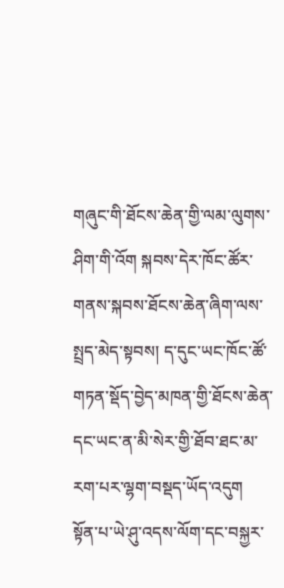གཞུང་གི་ཐོངས་ཆེན་གྱི་ལམ་ལུགས་ཤིག་གི་འོག སྐབས་དེར་ཁོང་ཚོར་གནས་སྐབས་ཐོངས་ཆེན་ཞིག་ལས་སྤྲད་མེད་སྟབས། ད་དུང་ཡང་ཁོང་ཚོ་གཏན་སྡོད་བྱེད་མཁན་གྱི་ཐོངས་ཆེན་དང་ཡང་ན་མི་སེར་གྱི་ཐོབ་ཐང་མ་རག་པར་ལྷག་བསྡད་ཡོད་འདུག
སྟོན་པ་ཡེ་ཤུ་འདས་ལོག་དང་བསྐྱར་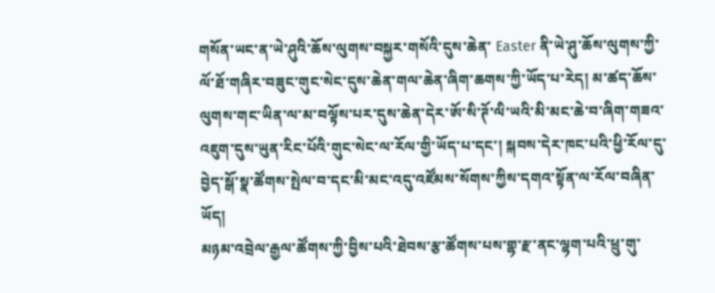གསོན་ཡང་ན་ཡེ་ཤུའི་ཆོས་ལུགས་བསྐྱར་གསོའི་དུས་ཆེན་ Easter ནི་ཡེ་ཤུ་ཆོས་ལུགས་ཀྱི་ལོ་ཐོ་གཞིར་བཟུང་གུང་སེང་དུས་ཆེན་གལ་ཆེན་ཞིག་ཆགས་ཀྱི་ཡོད་པ་རེད། མ་ཚད་ཆོས་ལུགས་གང་ཡིན་ལ་མ་བལྟོས་པར་དུས་ཆེན་དེར་ཨོ་སི་ཊོ་ལི་ཡའི་མི་མང་ཆེ་བ་ཞིག་གཟའ་འཇུག་དུས་ཡུན་རིང་པོའི་གུང་སེང་ལ་རོལ་གྱི་ཡོད་པ་དང་། སྐབས་དེར་ཁང་པའི་ཕྱི་རོལ་དུ་བྱེད་སྒོ་སྣ་ཚོགས་སྤེལ་བ་དང་མི་མང་འདུ་འཛོམས་སོགས་ཀྱིས་དགའ་སྟོན་ལ་རོལ་བཞིན་ཡོད།
མཉམ་འབྲེལ་རྒྱལ་ཚོགས་ཀྱི་བྱིས་པའི་ཐེབས་རྩ་ཚོགས་པས་གྷ་རྫ་ནང་ལྷག་པའི་ཕྲུ་གུ་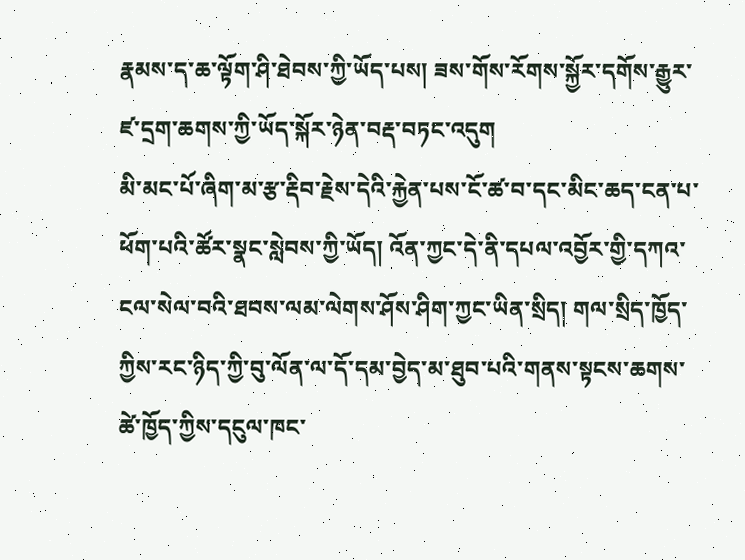རྣམས་ད་ཆ་ལྟོག་ཤི་ཐེབས་ཀྱི་ཡོད་པས། ཟས་གོས་རོགས་སྐྱོར་དགོས་རྒྱུར་ཛ་དྲག་ཆགས་ཀྱི་ཡོད་སྐོར་ཉེན་བརྡ་བཏང་འདུག
མི་མང་པོ་ཞིག་མ་རྩ་རྡིབ་རྗེས་དེའི་རྐྱེན་པས་ངོ་ཚ་བ་དང་མིང་ཆད་ངན་པ་ཕོག་པའི་ཚོར་སྣང་སླེབས་ཀྱི་ཡོད། འོན་ཀྱང་དེ་ནི་དཔལ་འབྱོར་གྱི་དཀའ་ངལ་སེལ་བའི་ཐབས་ལམ་ལེགས་ཤོས་ཤིག་ཀྱང་ཡིན་སྲིད། གལ་སྲིད་ཁྱོད་ཀྱིས་རང་ཉིད་ཀྱི་བུ་ལོན་ལ་དོ་དམ་བྱེད་མ་ཐུབ་པའི་གནས་སྟངས་ཆགས་ཚེ་ཁྱོད་ཀྱིས་དངུལ་ཁང་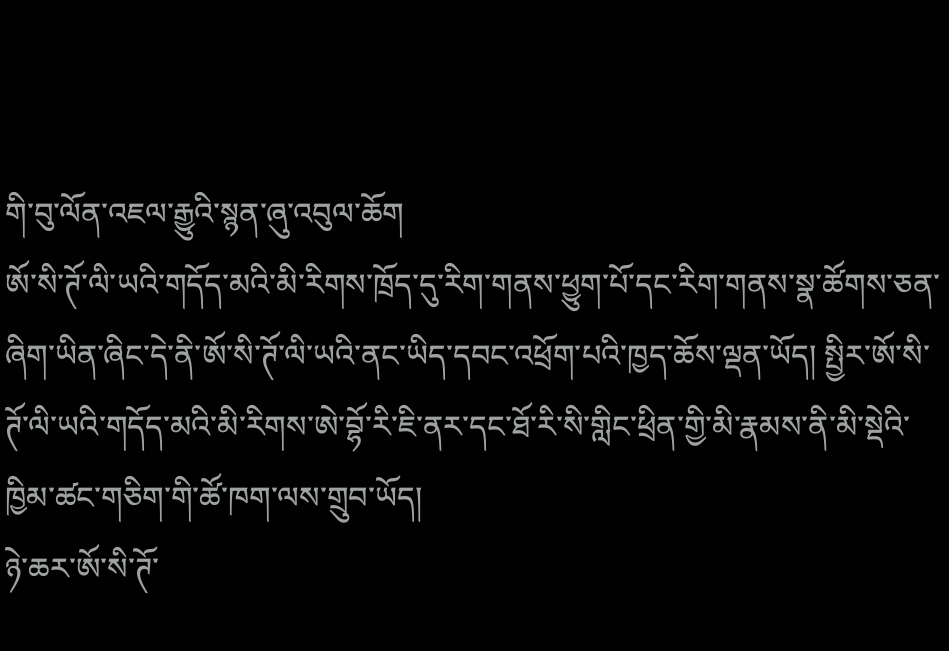གི་བུ་ལོན་འཇལ་རྒྱུའི་སྙན་ཞུ་འབུལ་ཆོག
ཨོ་སི་ཊོ་ལི་ཡའི་གདོད་མའི་མི་རིགས་ཁྲོད་དུ་རིག་གནས་ཕྱུག་པོ་དང་རིག་གནས་སྣ་ཚོགས་ཅན་ཞིག་ཡིན་ཞིང་དེ་ནི་ཨོ་སི་ཊོ་ལི་ཡའི་ནང་ཡིད་དབང་འཕྲོག་པའི་ཁྱད་ཆོས་ལྡན་ཡོད། སྤྱིར་ཨོ་སི་ཊོ་ལི་ཡའི་གདོད་མའི་མི་རིགས་ཨེ་བྷོ་རི་ཇི་ནར་དང་ཐོ་རི་སི་གླིང་ཕྲིན་གྱི་མི་རྣམས་ནི་མི་སྡེའི་ཁྱིམ་ཚང་གཅིག་གི་ཚོ་ཁག་ལས་གྲུབ་ཡོད།
ཉེ་ཆར་ཨོ་སི་ཊོ་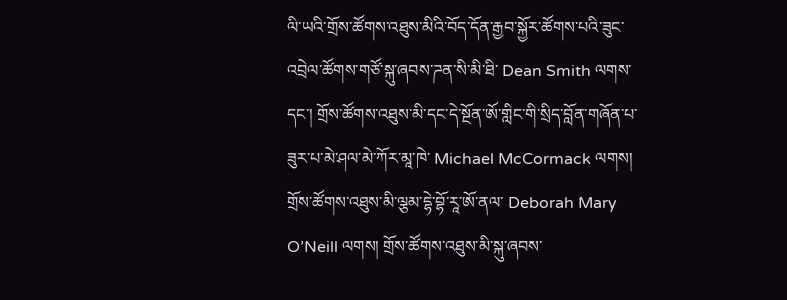ལི་ཡའི་གྲོས་ཚོགས་འཐུས་མིའི་བོད་དོན་རྒྱབ་སྐྱོར་ཚོགས་པའི་ཟུང་འབྲེལ་ཚོགས་གཙོ་སྐུ་ཞབས་ཌན་སི་མི་ཐི་ Dean Smith ལགས་དང་། གྲོས་ཚོགས་འཐུས་མི་དང་དེ་སྔོན་ཨོ་གླིང་གི་སྲིད་བློན་གཞོན་པ་ཟུར་པ་མེ་ཤལ་མེ་ཀོར་མཱ་ཁེ་ Michael McCormack ལགས། གྲོས་ཚོགས་འཐུས་མི་ལྕམ་དྷེ་བྷོ་རཱ་ཨོ་ནལ་ Deborah Mary O’Neill ལགས། གྲོས་ཚོགས་འཐུས་མི་སྐུ་ཞབས་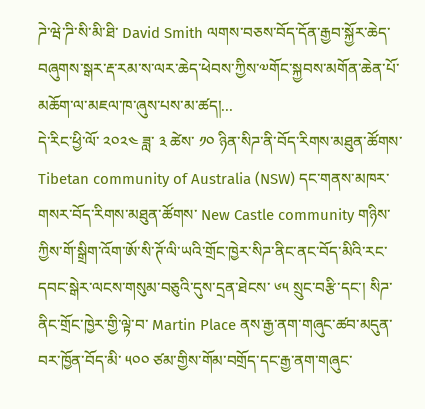ཌེ་ཝེ་ཌི་སི་མི་ཐི་ David Smith ལགས་བཅས་བོད་དོན་རྒྱབ་སྐྱོར་ཆེད་བཞུགས་སྒར་རྡ་རམ་ས་ལར་ཆེད་ཕེབས་ཀྱིས་༧གོང་སྐྱབས་མགོན་ཆེན་པོ་མཆོག་ལ་མཇལ་ཁ་ཞུས་པས་མ་ཚད།...
དེ་རིང་ཕྱི་ལོ་ ༢༠༢༤ ཟླ་ ༣ ཚེས་ ༡༠ ཉིན་སིཌ་ནི་བོད་རིགས་མཐུན་ཚོགས་ Tibetan community of Australia (NSW) དང་གནས་མཁར་གསར་བོད་རིགས་མཐུན་ཚོགས་ New Castle community གཉིས་ཀྱིས་གོ་སྒྲིག་འོག་ཨོ་སི་ཊོ་ལི་ཡའི་གྲོང་ཁྱེར་སིཌ་ནིང་ནང་བོད་མིའི་རང་དབང་སྒེར་ལངས་གསུམ་བཅུའི་དུས་དྲན་ཐེངས་ ༦༥ སྲུང་བརྩི་དང་། སིཌ་ནིང་གྲོང་ཁྱེར་གྱི་ལྟེ་བ་ Martin Place ནས་རྒྱ་ནག་གཞུང་ཚབ་མདུན་བར་ཁྱོན་བོད་མི་ ༥༠༠ ཙམ་གྱིས་གོམ་བགྲོད་དང་རྒྱ་ནག་གཞུང་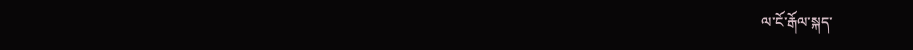ལ་ངོ་རྒོལ་སྐད་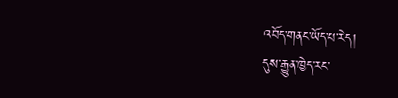འབོད་གནང་ཡོད་པ་རེད།
དུས་རྒྱུན་ཁྱེད་རང་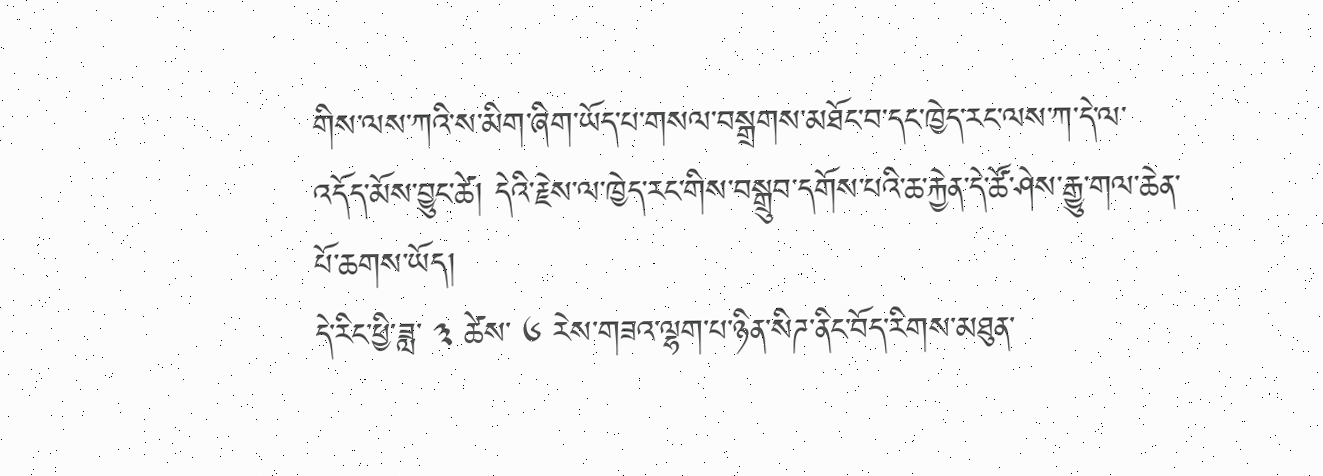གིས་ལས་ཀའི་ས་མིག་ཞིག་ཡོད་པ་གསལ་བསྒྲགས་མཐོང་བ་དང་ཁྱེད་རང་ལས་ཀ་དེ་ལ་འདོད་མོས་བྱུང་ཚེ། དེའི་རྗེས་ལ་ཁྱེད་རང་གིས་བསྒྲུབ་དགོས་པའི་ཆ་རྐྱེན་དེ་ཚོ་ཤེས་རྒྱུ་གལ་ཆེན་པོ་ཆགས་ཡོད།
དེ་རིང་ཕྱི་ཟླ་ ༣ ཚེས་ ༦ རེས་གཟའ་ལྷག་པ་ཉིན་སིཌ་ནིང་བོད་རིགས་མཐུན་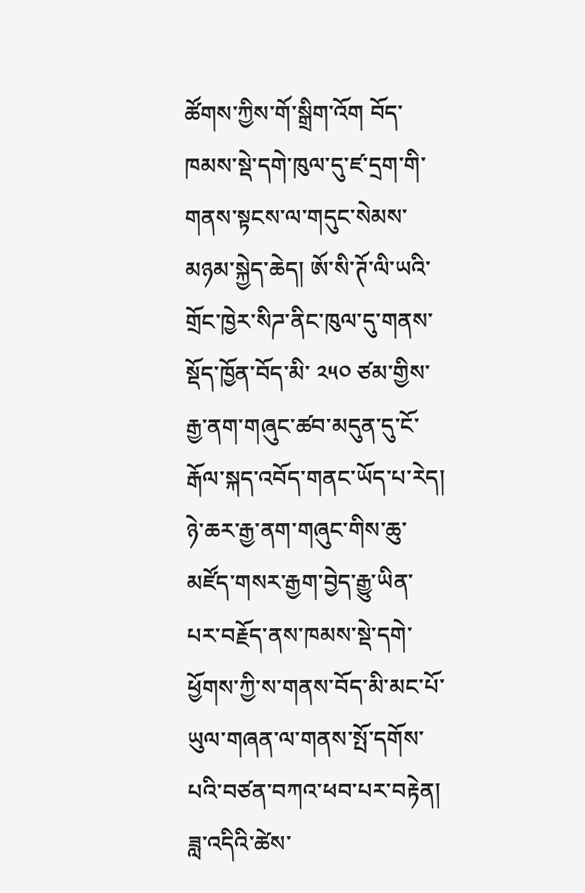ཚོགས་ཀྱིས་གོ་སྒྲིག་འོག བོད་ཁམས་སྡེ་དགེ་ཁུལ་དུ་ཛ་དྲག་གི་གནས་སྟངས་ལ་གདུང་སེམས་མཉམ་སྐྱེད་ཆེད། ཨོ་སི་ཊོ་ལི་ཡའི་གྲོང་ཁྱེར་སིཌ་ནིང་ཁུལ་དུ་གནས་སྡོད་ཁྱོན་བོད་མི་ ༢༥༠ ཙམ་གྱིས་རྒྱ་ནག་གཞུང་ཚབ་མདུན་དུ་ངོ་རྒོལ་སྐད་འབོད་གནང་ཡོད་པ་རེད།
ཉེ་ཆར་རྒྱ་ནག་གཞུང་གིས་ཆུ་མཛོད་གསར་རྒྱག་བྱེད་རྒྱུ་ཡིན་པར་བརྗོད་ནས་ཁམས་སྡེ་དགེ་ཕྱོགས་ཀྱི་ས་གནས་བོད་མི་མང་པོ་ཡུལ་གཞན་ལ་གནས་སྤོ་དགོས་པའི་བཙན་བཀའ་ཕབ་པར་བརྟེན། ཟླ་འདིའི་ཚེས་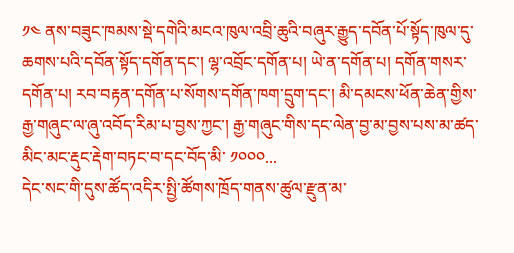༡༤ ནས་བཟུང་ཁམས་སྡེ་དགེའི་མངའ་ཁུལ་འབྲི་ཆུའི་བཞུར་རྒྱུད་དབོན་པོ་སྟོད་ཁུལ་དུ་ཆགས་པའི་དབོན་སྟོད་དགོན་དང་། ལྷ་འབྲོང་དགོན་པ། ཡེ་ན་དགོན་པ། དགོན་གསར་དགོན་པ། རབ་བརྟན་དགོན་པ་སོགས་དགོན་ཁག་དྲུག་དང་། མི་དམངས་ཕོན་ཆེན་གྱིས་རྒྱ་གཞུང་ལ་ཞུ་འབོད་རིམ་པ་བྱས་ཀྱང་། རྒྱ་གཞུང་གིས་དང་ལེན་བྱ་མ་བྱས་པས་མ་ཚད་མིང་མང་རྡུང་རྡེག་བཏང་བ་དང་བོད་མི་ ༡༠༠༠...
དེང་སང་གི་དུས་ཚོད་འདིར་སྤྱི་ཚོགས་ཁྲོད་གནས་ཚུལ་རྫུན་མ་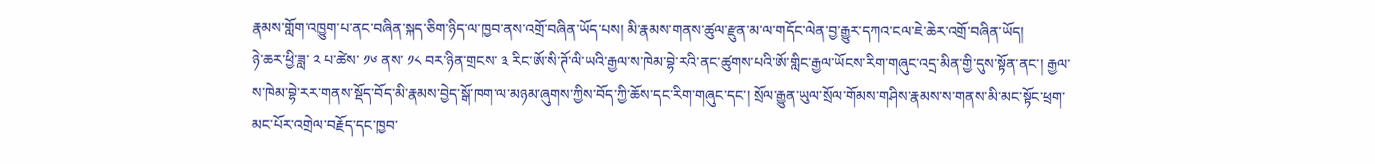རྣམས་གློག་འཁྱུག་པ་ནང་བཞིན་སྐད་ཅིག་ཉིད་ལ་ཁྱབ་ནས་འགྲོ་བཞིན་ཡོད་པས། མི་རྣམས་གནས་ཚུལ་རྫུན་མ་ལ་གདོང་ལེན་བྱ་རྒྱུར་དཀའ་ངལ་ཇེ་ཆེར་འགྲོ་བཞིན་ཡོད།
ཉེ་ཆར་ཕྱི་ཟླ་ ༢ པ་ཚེས་ ༡༦ ནས་ ༡༨ བར་ཉིན་གྲངས་ ༣ རིང་ཨོ་སི་ཊོ་ལི་ཡའི་རྒྱལ་ས་ཁེམ་བྷེ་རའི་ནང་ཚུགས་པའི་ཨོ་གླིང་རྒྱལ་ཡོངས་རིག་གཞུང་འདྲ་མིན་གྱི་དུས་སྟོན་ནང་། རྒྱལ་ས་ཁེམ་བྷེ་རར་གནས་སྡོད་བོད་མི་རྣམས་བྱེད་སྒོ་ཁག་ལ་མཉམ་ཞུགས་ཀྱིས་བོད་ཀྱི་ཆོས་དང་རིག་གཞུང་དང་། སྲོལ་རྒྱུན་ཡུལ་སྲོལ་གོམས་གཤིས་རྣམས་ས་གནས་མི་མང་སྟོང་ཕྲག་མང་པོར་འགྲེལ་བརྗོད་དང་ཁྱབ་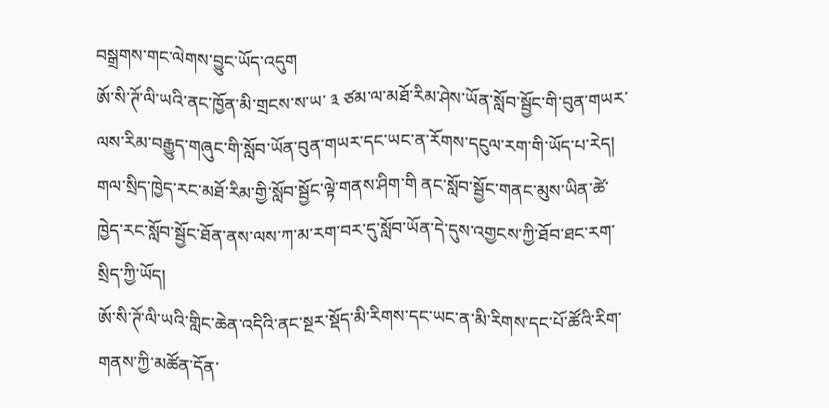བསྒྲགས་གང་ལེགས་བྱུང་ཡོད་འདུག
ཨོ་སི་ཊོ་ལི་ཡའི་ནང་ཁྱོན་མི་གྲངས་ས་ཡ་ ༣ ཙམ་ལ་མཐོ་རིམ་ཤེས་ཡོན་སློབ་སྦྱོང་གི་བུན་གཡར་ལས་རིམ་བརྒྱུད་གཞུང་གི་སློབ་ཡོན་བུན་གཡར་དང་ཡང་ན་རོགས་དངུལ་རག་གི་ཡོད་པ་རེད། གལ་སྲིད་ཁྱེད་རང་མཐོ་རིམ་གྱི་སློབ་སྦྱོང་ལྟེ་གནས་ཤིག་གི ནང་སློབ་སྦྱོང་གནང་མུས་ཡིན་ཚེ་ཁྱེད་རང་སློབ་སྦྱོང་ཐོན་ནས་ལས་ཀ་མ་རག་བར་དུ་སློབ་ཡོན་དེ་དུས་འགྱངས་ཀྱི་ཐོབ་ཐང་རག་སྲིད་ཀྱི་ཡོད།
ཨོ་སི་ཊོ་ལི་ཡའི་གླིང་ཆེན་འདིའི་ནང་སྔར་སྡོད་མི་རིགས་དང་ཡང་ན་མི་རིགས་དང་པོ་ཚོའི་རིག་གནས་ཀྱི་མཚོན་དོན་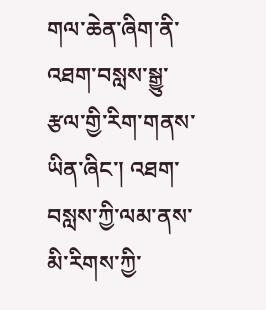གལ་ཆེན་ཞིག་ནི་འཐག་བསླས་སྒྱུ་རྩལ་གྱི་རིག་གནས་ཡིན་ཞིང་། འཐག་བསླས་ཀྱི་ལམ་ནས་མི་རིགས་ཀྱི་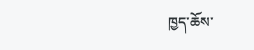ཁྱད་ཆོས་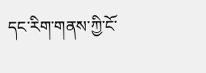དང་རིག་གནས་ཀྱི་ངོ་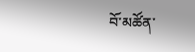བོ་མཚོན་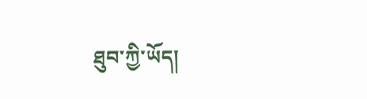ཐུབ་ཀྱི་ཡོད།